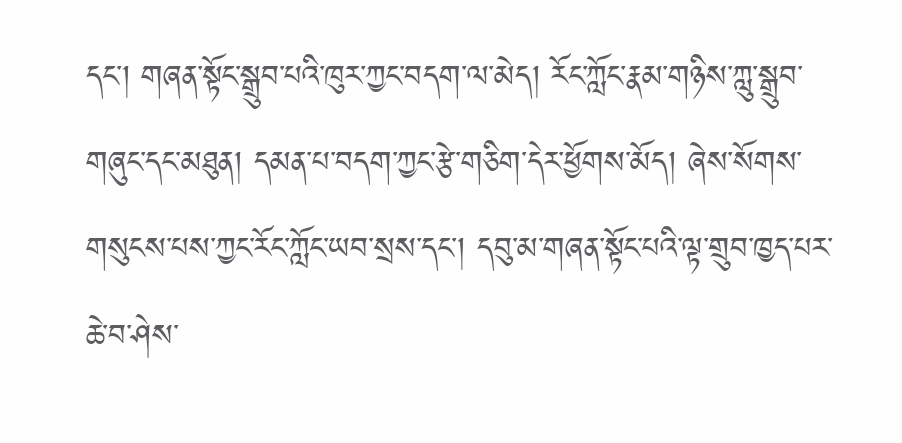དང་། གཞན་སྟོང་སྒྲུབ་པའི་ཁུར་ཀྱང་བདག་ལ་མེད། རོང་ཀློང་རྣམ་གཉིས་ཀླུ་སྒྲུབ་གཞུང་དང་མཐུན། དམན་པ་བདག་ཀྱང་རྩེ་གཅིག་དེར་ཕྱོགས་མོད། ཞེས་སོགས་གསུངས་པས་ཀྱང་རོང་ཀློང་ཡབ་སྲས་དང་། དབུ་མ་གཞན་སྟོང་པའི་ལྟ་གྲུབ་ཁྱད་པར་ཆེ་བ་ཤེས་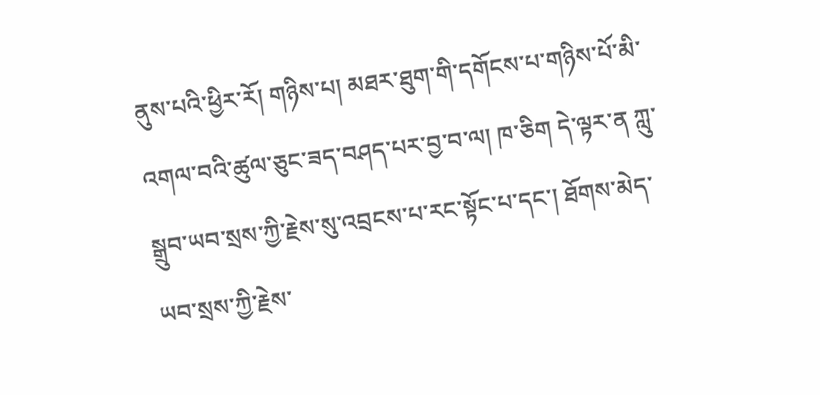ནུས་པའི་ཕྱིར་རོ། གཉིས་པ། མཐར་ཐུག་གི་དགོངས་པ་གཉིས་པོ་མི་འགལ་བའི་ཚུལ་ཅུང་ཟད་བཤད་པར་བྱ་བ་ལ། ཁ་ཅིག དེ་ལྟར་ན ཀླུ་སྒྲུབ་ཡབ་སྲས་ཀྱི་རྗེས་སུ་འབྲངས་པ་རང་སྟོང་པ་དང་། ཐོགས་མེད་ཡབ་སྲས་ཀྱི་རྗེས་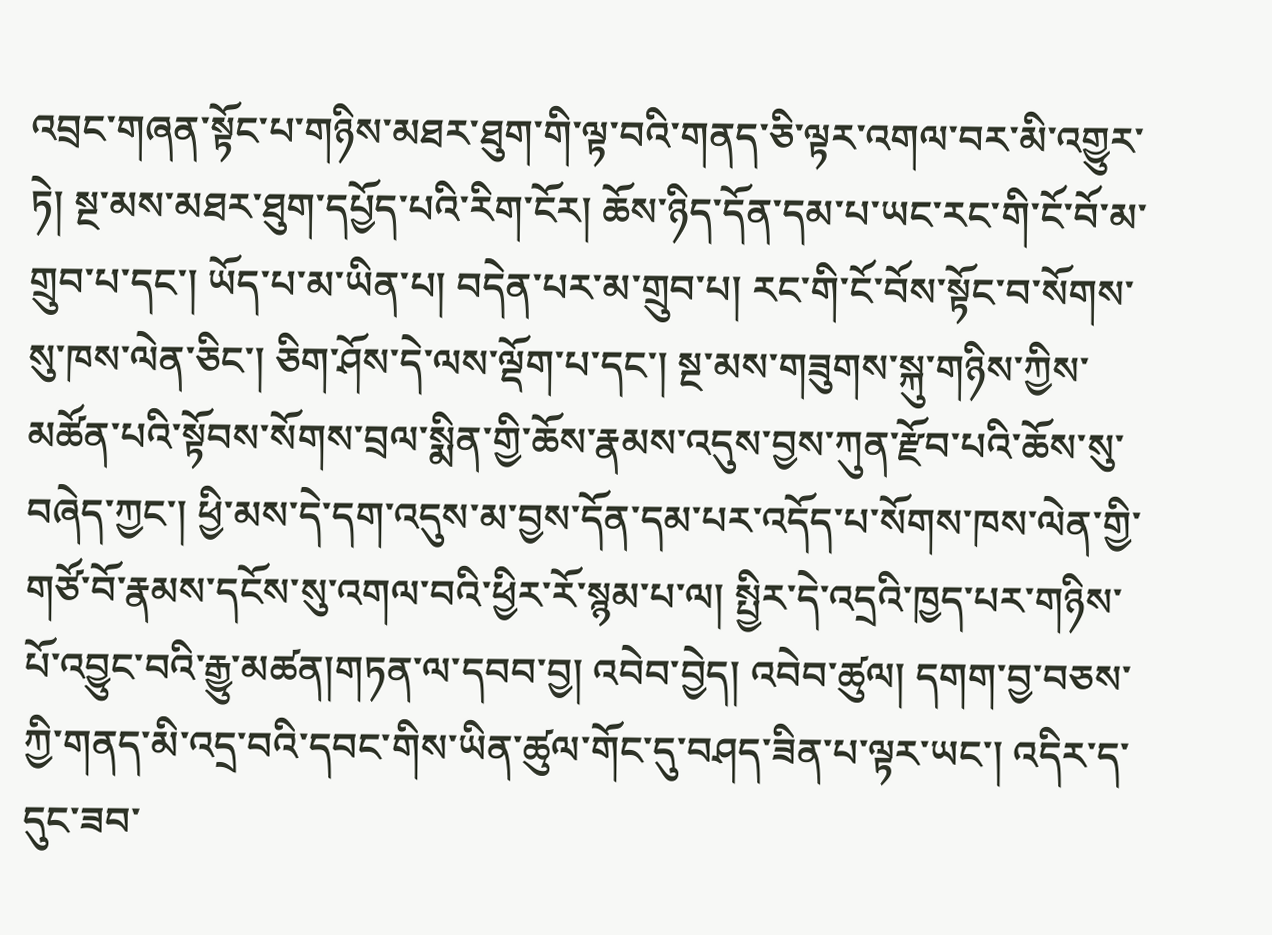འབྲང་གཞན་སྟོང་པ་གཉིས་མཐར་ཐུག་གི་ལྟ་བའི་གནད་ཅི་ལྟར་འགལ་བར་མི་འགྱུར་ཏེ། སྔ་མས་མཐར་ཐུག་དཔྱོད་པའི་རིག་ངོར། ཆོས་ཉིད་དོན་དམ་པ་ཡང་རང་གི་ངོ་བོ་མ་གྲུབ་པ་དང་། ཡོད་པ་མ་ཡིན་པ། བདེན་པར་མ་གྲུབ་པ། རང་གི་ངོ་བོས་སྟོང་བ་སོགས་སུ་ཁས་ལེན་ཅིང་། ཅིག་ཤོས་དེ་ལས་ལྡོག་པ་དང་། སྔ་མས་གཟུགས་སྐུ་གཉིས་ཀྱིས་མཚོན་པའི་སྟོབས་སོགས་བྲལ་སྨིན་གྱི་ཆོས་རྣམས་འདུས་བྱས་ཀུན་རྫོབ་པའི་ཆོས་སུ་བཞེད་ཀྱང་། ཕྱི་མས་དེ་དག་འདུས་མ་བྱས་དོན་དམ་པར་འདོད་པ་སོགས་ཁས་ལེན་གྱི་གཙོ་བོ་རྣམས་དངོས་སུ་འགལ་བའི་ཕྱིར་རོ་སྙམ་པ་ལ། སྤྱིར་དེ་འདྲའི་ཁྱད་པར་གཉིས་པོ་འབྱུང་བའི་རྒྱུ་མཚན།གཏན་ལ་དབབ་བྱ། འབེབ་བྱེད། འབེབ་ཚུལ། དགག་བྱ་བཅས་ཀྱི་གནད་མི་འདྲ་བའི་དབང་གིས་ཡིན་ཚུལ་གོང་དུ་བཤད་ཟིན་པ་ལྟར་ཡང་། འདིར་ད་དུང་ཟབ་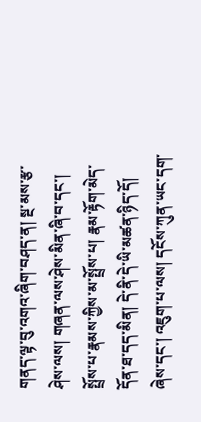གནད་ལྟ་བུ་འགའ་ཞིག་བཤད་ན། སྔ་མས་རྩ་ཤེས་ལས། གཞན་ལས་ཤེས་མིན་ཞི་བ་དང་། སྤྲོས་པ་རྣམས་ཀྱིས་མ་སྤྲོས་པ། རྣམ་རྟོག་མེད་དོན་ཐ་དད་མིན། དེ་ནི་དེ་ཡི་མཚན་ཉིད་དོ། ཞེས་དང་། འཇུག་པ་ལས། དངོས་ཀུན་ཡང་དག་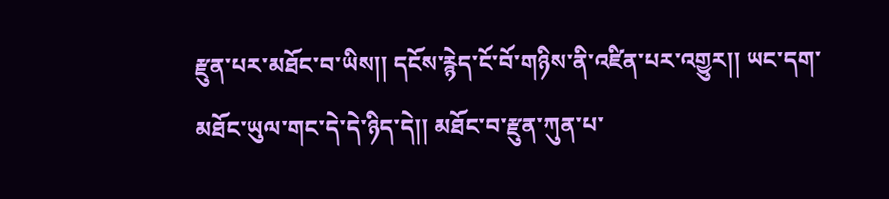རྫུན་པར་མཐོང་བ་ཡིས།། དངོས་རྙེད་ངོ་བོ་གཉིས་ནི་འཛིན་པར་འགྱུར།། ཡང་དག་མཐོང་ཡུལ་གང་དེ་དེ་ཉིད་དེ།། མཐོང་བ་རྫུན་ཀུན་པ་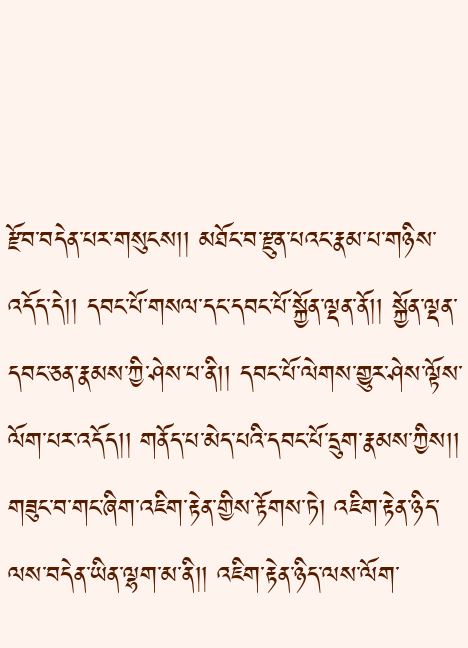རྫོབ་བདེན་པར་གསུངས།། མཐོང་བ་རྫུན་པའང་རྣམ་པ་གཉིས་འདོད་དེ།། དབང་པོ་གསལ་དང་དབང་པོ་སྐྱོན་ལྡན་ནོ།། སྐྱོན་ལྡན་དབང་ཅན་རྣམས་ཀྱི་ཤེས་པ་ནི།། དབང་པོ་ལེགས་གྱུར་ཤེས་ལྟོས་ལོག་པར་འདོད།། གནོད་པ་མེད་པའི་དབང་པོ་དྲུག་རྣམས་ཀྱིས།། གཟུང་བ་གང་ཞིག་འཇིག་རྟེན་གྱིས་རྟོགས་ཏེ། འཇིག་རྟེན་ཉིད་ལས་བདེན་ཡིན་ལྷག་མ་ནི།། འཇིག་རྟེན་ཉིད་ལས་ལོག་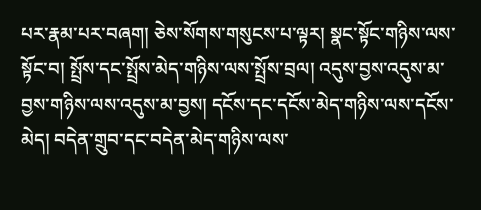པར་རྣམ་པར་བཞག། ཅེས་སོགས་གསུངས་པ་ལྟར། སྣང་སྟོང་གཉིས་ལས་སྟོང་བ། སྤྲོས་དང་སྤྲོས་མེད་གཉིས་ལས་སྤྲོས་བྲལ། འདུས་བྱས་འདུས་མ་བྱས་གཉིས་ལས་འདུས་མ་བྱས། དངོས་དང་དངོས་མེད་གཉིས་ལས་དངོས་མེད། བདེན་གྲུབ་དང་བདེན་མེད་གཉིས་ལས་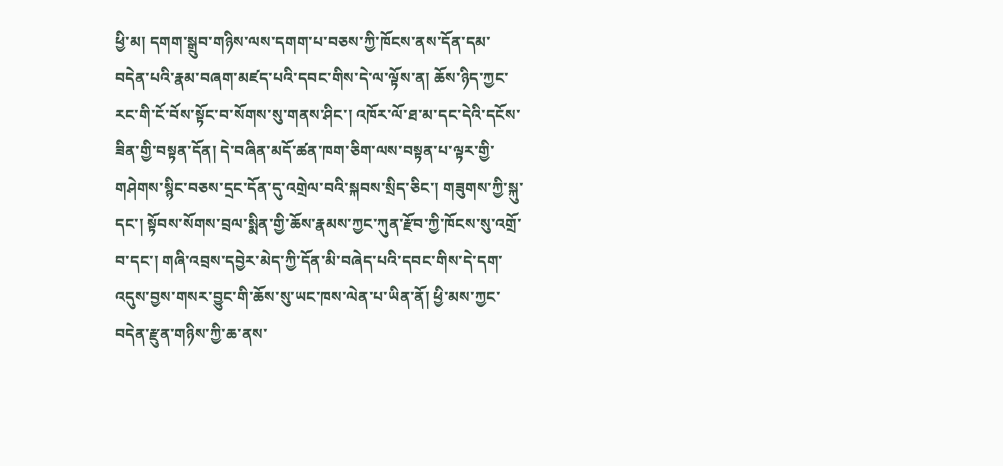ཕྱི་མ། དགག་སྒྲུབ་གཉིས་ལས་དགག་པ་བཅས་ཀྱི་ཁོངས་ནས་དོན་དམ་བདེན་པའི་རྣམ་བཞག་མཛད་པའི་དབང་གིས་དེ་ལ་ལྟོས་ན། ཆོས་ཉིད་ཀྱང་རང་གི་ངོ་བོས་སྟོང་བ་སོགས་སུ་གནས་ཤིང་། འཁོར་ལོ་ཐ་མ་དང་དེའི་དངོས་ཟིན་གྱི་བསྟན་དོན། དེ་བཞིན་མདོ་ཚན་ཁག་ཅིག་ལས་བསྟན་པ་ལྟར་གྱི་གཤེགས་སྙིང་བཅས་དྲང་དོན་དུ་འགྲེལ་བའི་སྐབས་སྲིད་ཅིང་། གཟུགས་ཀྱི་སྐུ་དང་། སྟོབས་སོགས་བྲལ་སྨིན་གྱི་ཆོས་རྣམས་ཀྱང་ཀུན་རྫོབ་ཀྱི་ཁོངས་སུ་འགྲོ་བ་དང་། གཞི་འབྲས་དབྱེར་མེད་ཀྱི་དོན་མི་བཞེད་པའི་དབང་གིས་དེ་དག་འདུས་བྱས་གསར་བྱུང་གི་ཆོས་སུ་ཡང་ཁས་ལེན་པ་ཡིན་ནོ། ཕྱི་མས་ཀྱང་བདེན་རྫུན་གཉིས་ཀྱི་ཆ་ནས་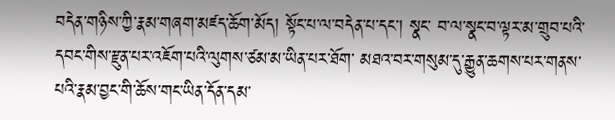བདེན་གཉིས་ཀྱི་རྣམ་གཞག་མཛད་ཆོག་མོད། སྟོང་པ་ལ་བདེན་པ་དང་། སྣང་ བ་ལ་སྣང་བ་ལྟར་མ་གྲུབ་པའི་དབང་གིས་རྫུན་པར་འཇོག་པའི་ལུགས་ཙམ་མ་ཡིན་པར་ཐོག་ མཐའ་བར་གསུམ་དུ་རྒྱུན་ཆགས་པར་གནས་པའི་རྣམ་བྱང་གི་ཆོས་གང་ཡིན་དོན་དམ་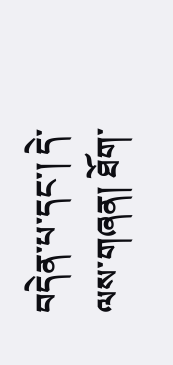བདེན་པ་དང་། དེ་ལས་གཞན། ཐོག་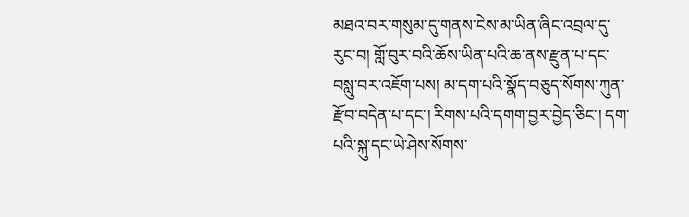མཐའ་བར་གསུམ་དུ་གནས་ངེས་མ་ཡིན་ཞིང་འབྲལ་དུ་རུང་བ། གློ་བུར་བའི་ཆོས་ཡིན་པའི་ཆ་ནས་རྫུན་པ་དང་བསླུ་བར་འཇོག་པས། མ་དག་པའི་སྣོད་བཅུད་སོགས་ཀུན་རྫོབ་བདེན་པ་དང་། རིགས་པའི་དགག་བྱར་བྱེད་ཅིང་། དག་པའི་སྐུ་དང་ཡེ་ཤེས་སོགས་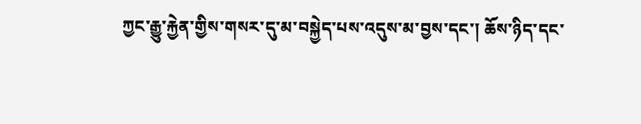ཀྱང་རྒྱུ་རྐྱེན་གྱིས་གསར་དུ་མ་བསྐྱེད་པས་འདུས་མ་བྱས་དང་། ཆོས་ཉིད་དང་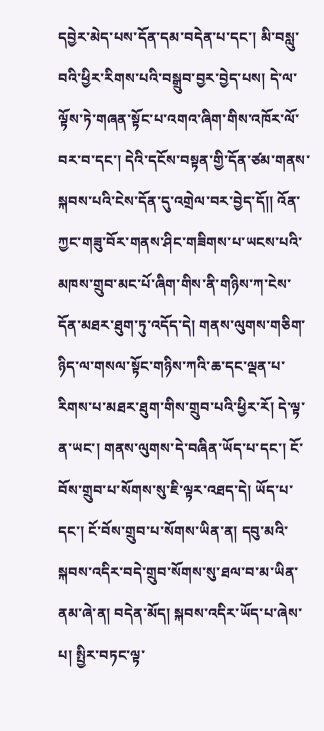དབྱེར་མེད་པས་དོན་དམ་བདེན་པ་དང་། མི་བསླུ་བའི་ཕྱིར་རིགས་པའི་བསྒྲུབ་བྱར་བྱེད་པས། དེ་ལ་ལྟོས་ཏེ་གཞན་སྟོང་པ་འགའ་ཞིག་གིས་འཁོར་ལོ་བར་བ་དང་། དེའི་དངོས་བསྟན་གྱི་དོན་ཙམ་གནས་སྐབས་པའི་ངེས་དོན་དུ་འགྲེལ་བར་བྱེད་དོ།། འོན་ཀྱང་གཟུ་བོར་གནས་ཤིང་གཟིགས་པ་ཡངས་པའི་མཁས་གྲུབ་མང་པོ་ཞིག་གིས་ནི་གཉིས་ཀ་ངེས་དོན་མཐར་ཐུག་ཏུ་འདོད་དེ། གནས་ལུགས་གཅིག་ཉིད་ལ་གསལ་སྟོང་གཉིས་ཀའི་ཆ་དང་ལྡན་པ་རིགས་པ་མཐར་ཐུག་གིས་གྲུབ་པའི་ཕྱིར་རོ། དེ་ལྟ་ན་ཡང་། གནས་ལུགས་དེ་བཞིན་ཡོད་པ་དང་། ངོ་བོས་གྲུབ་པ་སོགས་སུ་ཇི་ལྟར་འཐད་དེ། ཡོད་པ་དང་། ངོ་བོས་གྲུབ་པ་སོགས་ཡིན་ན། དབུ་མའི་སྐབས་འདིར་བདེ་གྲུབ་སོགས་སུ་ཐལ་བ་མ་ཡིན་ནམ་ཞེ་ན། བདེན་མོད། སྐབས་འདིར་ཡོད་པ་ཞེས་པ། སྤྱིར་བཏང་ལྟ་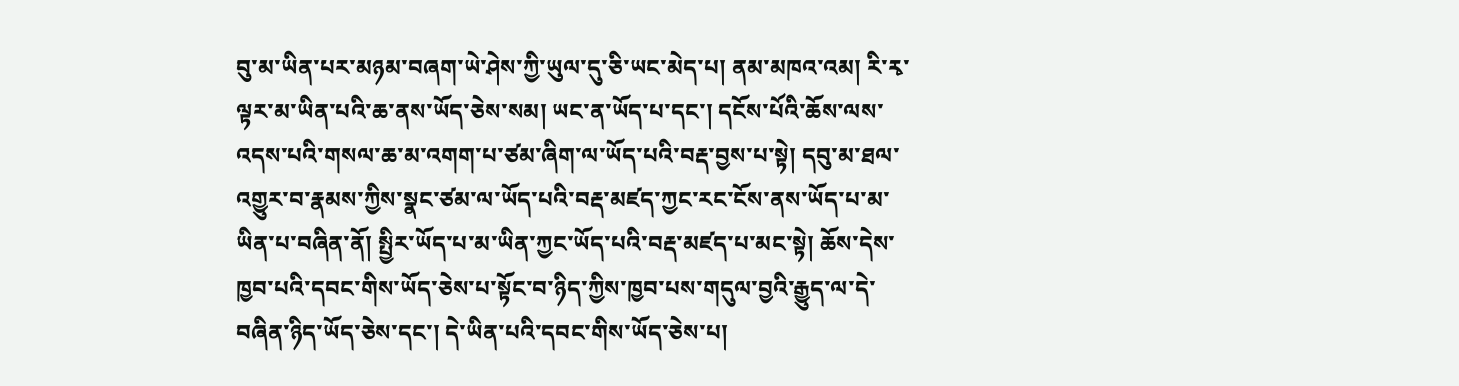བུ་མ་ཡིན་པར་མཉམ་བཞག་ཡེ་ཤེས་ཀྱི་ཡུལ་དུ་ཅི་ཡང་མེད་པ། ནམ་མཁའ་འམ། རི་རྭ་ལྟར་མ་ཡིན་པའི་ཆ་ནས་ཡོད་ཅེས་སམ། ཡང་ན་ཡོད་པ་དང་། དངོས་པོའི་ཆོས་ལས་འདས་པའི་གསལ་ཆ་མ་འགག་པ་ཙམ་ཞིག་ལ་ཡོད་པའི་བརྡ་བྱས་པ་སྟེ། དབུ་མ་ཐལ་འགྱུར་བ་རྣམས་ཀྱིས་སྣང་ཙམ་ལ་ཡོད་པའི་བརྡ་མཛད་ཀྱང་རང་ངོས་ནས་ཡོད་པ་མ་ཡིན་པ་བཞིན་ནོ། སྤྱིར་ཡོད་པ་མ་ཡིན་ཀྱང་ཡོད་པའི་བརྡ་མཛད་པ་མང་སྟེ། ཆོས་དེས་ཁྱབ་པའི་དབང་གིས་ཡོད་ཅེས་པ་སྟོང་བ་ཉིད་ཀྱིས་ཁྱབ་པས་གདུལ་བྱའི་རྒྱུད་ལ་དེ་བཞིན་ཉིད་ཡོད་ཅེས་དང་། དེ་ཡིན་པའི་དབང་གིས་ཡོད་ཅེས་པ།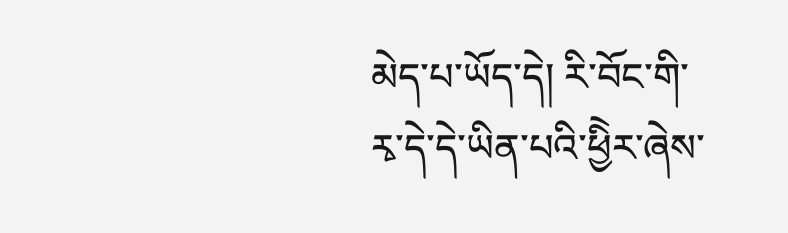མེད་པ་ཡོད་དེ། རི་བོང་གི་རྭ་དེ་དེ་ཡིན་པའི་ཕྱིེར་ཞེས་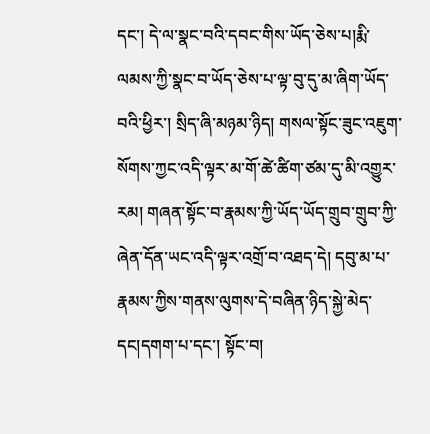དང་། དེ་ལ་སྣང་བའི་དབང་གིས་ཡོད་ཅེས་པ།རྨི་ལམས་ཀྱི་སྣང་བ་ཡོད་ཅེས་པ་ལྟ་བུ་དུ་མ་ཞིག་ཡོད་བའི་ཕྱིར་། སྲིད་ཞི་མཉམ་ཉིད། གསལ་སྟོང་ཟུང་འཇུག་སོགས་ཀྱང་འདི་ལྟར་མ་གོ་ཚེ་ཚིག་ཙམ་དུ་མི་འགྱུར་རམ། གཞན་སྟོང་བ་རྣམས་ཀྱི་ཡོད་ཡོད་གྲུབ་གྲུབ་ཀྱི་ཞེན་དོན་ཡང་འདི་ལྟར་འགྲོ་བ་འཐད་དེ། དབུ་མ་པ་རྣམས་ཀྱིས་གནས་ལུགས་དེ་བཞིན་ཉིད་སྐྱེ་མེད་དང།དགག་པ་དང་། སྟོང་བ།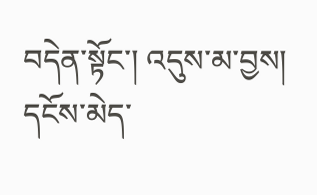བདེན་སྟོང་། འདུས་མ་བྱས། དངོས་མེད་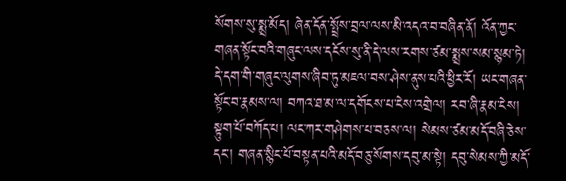སོགས་སུ་སྨྲ་མོད། ཞེན་དོན་སྤྲོས་བྲལ་ལས་མི་འདའ་བ་བཞིན་ནོ། འོན་ཀྱང་གཞན་སྟོང་བའི་གཞུང་ལས་དངོས་སུ་ནི་དེ་ལས་རགས་ཙམ་སྨྲས་སམ་སྙམ་ཏེ། དེ་དག་གི་གཞུང་ལུགས་ཞིབ་ཏུ་མཇལ་བས་ཤེས་ནུས་པའི་ཕྱིར་རོ། ཡང་གཞན་སྟོང་བ་རྣམས་ལ། བཀའ་ཐ་མ་ལ་དགོངས་པ་ངེས་འགྲེལ། རབ་ཞི་རྣམ་ངེས། སྟུག་པོ་བཀོད་པ། ལང་ཀར་གཤེགས་པ་བཅས་ལ། སེམས་ཙམ་མདོ་བཞི་ཅེས་དང་། གཞན་སྙིང་པོ་བསྟན་པའི་མདོ་བཅུ་སོགས་དབུ་མ་སྟེ། དབུ་སེམས་ཀྱི་མདོ་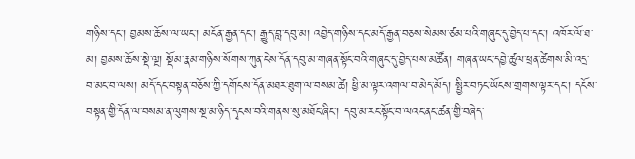གཉིས་དང་། བྱམས་ཆོས་ལ་ཡང་། མངོན་རྒྱན་དང་། རྒྱུད་བླ་དབུ་མ། འབྱེད་གཉིས་དང་མདོ་རྒྱན་བཅས་སེམས་ཙམ་པའི་གཞུང་དུ་བྱེད་པ་དང་། འཁོར་ལོ་ཐ་མ། བྱམས་ཆོས་སྡེ་ལྔ། སྡོམ་རྣམ་གཉིས་སོགས་ཀུན་ངེས་དོན་དབུ་མ་གཞན་སྟོང་བའི་གཞུང་དུ་བྱེད་པས་མཚོན། གཞན་ཡང་དབྱེ་ཚུལ་ཕྲན་ཚེགས་མི་འདྲ་བ་མང་བ་ལས། མདོ་དང་བསྟན་བཅོས་ཀྱི་དགོངས་དོན་མཐར་ཐུག་ལ་བསམ་ཚེ། ཕྱི་མ་ལྟར་འགལ་བ་མེད་མོད། སྤྱིར་བཏང་ཡོངས་གྲགས་ལྟར་དང་། དངོས་བསྟན་གྱི་དོན་ལ་བསམ་ན་ལུགས་སྔ་མ་ཉིད་དྭངས་བའི་གནས་སུ་མཐོང་ཞིང་། དབུ་མ་རང་སྟོང་བ་ལའང་ནང་ཚན་གྱི་བཞེད་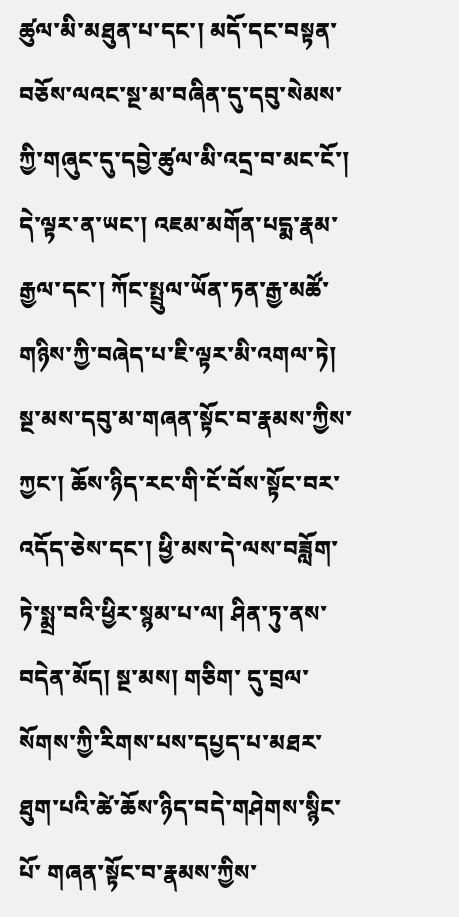ཚུལ་མི་མཐུན་པ་དང་། མདོ་དང་བསྟན་བཅོས་ལའང་སྔ་མ་བཞིན་དུ་དབུ་སེམས་ཀྱི་གཞུང་དུ་དབྱེ་ཚུལ་མི་འདྲ་བ་མང་ངོ་། དེ་ལྟར་ན་ཡང་། འཇམ་མགོན་པདྨ་རྣམ་རྒྱལ་དང་། ཀོང་སྤྲུལ་ཡོན་ཏན་རྒྱ་མཚོ་གཉིས་ཀྱི་བཞེད་པ་ཇི་ལྟར་མི་འགལ་ཏེ། སྔ་མས་དབུ་མ་གཞན་སྟོང་བ་རྣམས་ཀྱིས་ཀྱང་། ཆོས་ཉིད་རང་གི་ངོ་བོས་སྟོང་བར་འདོད་ཅེས་དང་། ཕྱི་མས་དེ་ལས་བཟློག་ཏེ་སྨྲ་བའི་ཕྱིར་སྙམ་པ་ལ། ཤིན་ཏུ་ནས་བདེན་མོད། སྔ་མས། གཅིག་ དུ་བྲལ་སོགས་ཀྱི་རིགས་པས་དཔྱད་པ་མཐར་ཐུག་པའི་ཚེ་ཆོས་ཉིད་བདེ་གཤེགས་སྙིང་པོ་ གཞན་སྟོང་བ་རྣམས་ཀྱིས་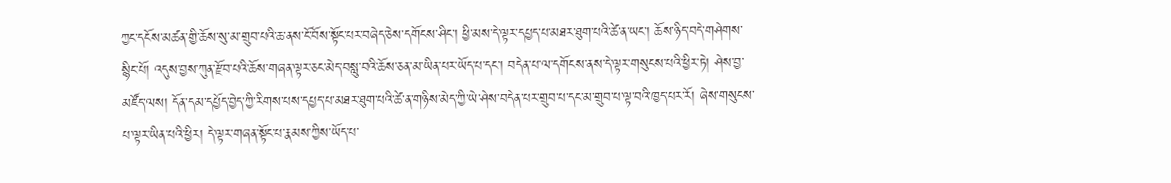ཀྱང་དངོས་མཚན་གྱི་ཆོས་སུ་མ་གྲུབ་པའི་ཆ་ནས་ངོ་བོས་སྟོང་པར་བཞེད་ཅེས་དགོངས་ཤིང་། ཕྱི་མས་དེ་ལྟར་དཔྱད་པ་མཐར་ཐུག་པའི་ཚེ་ན་ཡང་། ཆོས་ཉིད་བདེ་གཤེགས་སྙིང་པོ། འདུས་བྱས་ཀུན་རྫོབ་པའི་ཆོས་གཞན་ལྟར་ཅང་མེད་བསླུ་བའི་ཆོས་ཅན་མ་ཡིན་པར་ཡོད་པ་དང་། བདེན་པ་ལ་དགོངས་ནས་དེ་ལྟར་གསུངས་པའི་ཕྱིར་ཏེ། ཤེས་བྱ་མཛོད་ལས། དོན་དམ་དཔྱོད་བྱེད་ཀྱི་རིགས་པས་དཔྱད་པ་མཐར་ཐུག་པའི་ཚེ་ན་གཉིས་མེད་ཀྱི་ཡེ་ཤེས་བདེན་པར་གྲུབ་པ་དང་མ་གྲུབ་པ་ལྟ་བའི་ཁྱད་པར་རོ། ཞེས་གསུངས་པ་ལྟར་ཡིན་པའི་ཕྱིར། དེ་ལྟར་གཞན་སྟོང་པ་རྣམས་ཀྱིས་ཡོད་པ་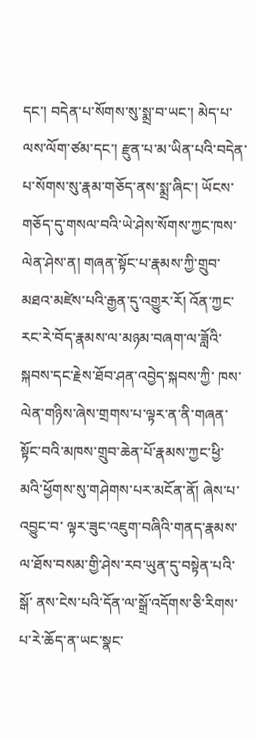དང་། བདེན་པ་སོགས་སུ་སྨྲ་བ་ཡང་། མེད་པ་ལས་ལོག་ཙམ་དང་། རྫུན་པ་མ་ཡིན་པའི་བདེན་པ་སོགས་སུ་རྣམ་གཅོད་ནས་སྨྲ་ཞིང་། ཡོངས་གཅོད་དུ་གསལ་བའི་ཡེ་ཤེས་སོགས་ཀྱང་ཁས་ལེན་ཤེས་ན། གཞན་སྟོང་པ་རྣམས་ཀྱི་གྲུབ་མཐའ་མཛེས་པའི་རྒྱན་དུ་འགྱུར་རོ། འོན་ཀྱང་རང་རེ་བོད་རྣམས་ལ་མཉམ་བཞག་ལ་ཟློའི་སྐབས་དང་རྗེས་ཐོབ་ཤན་འབྱེད་སྐབས་ཀྱི་ ཁས་ལེན་གཉིས་ཞེས་གྲགས་པ་ལྟར་ན་ནི་གཞན་སྟོང་བའི་མཁས་གྲུབ་ཆེན་པོ་རྣམས་ཀྱང་ཕྱི་མའི་ཕྱོགས་སུ་གཤེགས་པར་མངོན་ནོ། ཞེས་པ་འབྱུང་བ་ ལྟར་ཟུང་འཇུག་བཞིའི་གནད་རྣམས་ལ་ཐོས་བསམ་གྱི་ཤེས་རབ་ཡུན་དུ་བསྟེན་པའི་སྒོ་ ནས་ངེས་པའི་དོན་ལ་སྒྲོ་འདོགས་ཅི་རིགས་པ་རེ་ཆོད་ན་ཡང་སྣང་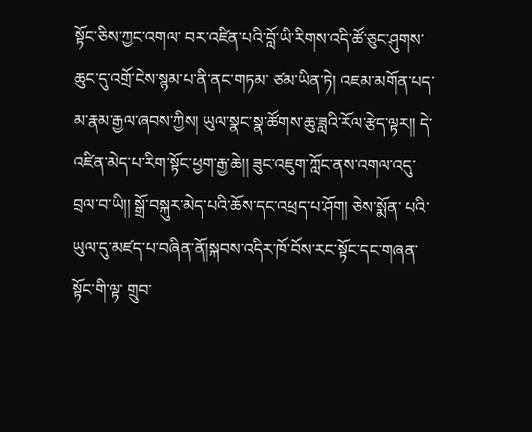སྟོང་ཅིས་ཀྱང་འགལ་ བར་འཛིན་པའི་བློ་ཡི་རིགས་འདི་ཚོ་ཅུང་ཤུགས་ཆུང་དུ་འགྲོ་ངེས་སྙམ་པ་ནི་ནང་གཏམ་ ཙམ་ཡིན་ཏེ། འཇམ་མགོན་པད་མ་རྣམ་རྒྱལ་ཞབས་ཀྱིས། ཡུལ་སྣང་སྣ་ཚོགས་ཆུ་ཟླའི་རོལ་རྩེད་ལྟར།། དེ་འཛིན་མེད་པ་རིག་སྟོང་ཕྱག་རྒྱ་ཆེ།། ཟུང་འཇུག་ཀློང་ནས་འགལ་འདུ་བྲལ་བ་ཡི།། སྒྲོ་བསྐུར་མེད་པའི་ཆོས་དང་འཕྲད་པ་ཤོག། ཅེས་སྨོན་ པའི་ཡུལ་དུ་མཛད་པ་བཞིན་ནོ།སྐབས་འདིར་ཁོ་བོས་རང་སྟོང་དང་གཞན་སྟོང་གི་ལྟ་ གྲུབ་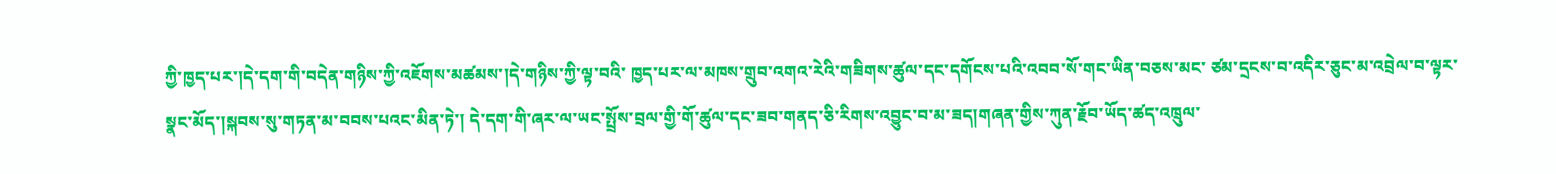ཀྱི་ཁྱད་པར་།དེ་དག་གི་བདེན་གཉིས་ཀྱི་འཇོགས་མཚམས་།དེ་གཉིས་ཀྱི་ལྟ་བའི་ ཁྱད་པར་ལ་མཁས་གྲུབ་འགའ་རེའི་གཟིགས་ཚུལ་དང་དགོངས་པའི་འབབ་སོ་གང་ཡིན་བཅས་མང་ ཙམ་དྲངས་བ་འདིར་ཅུང་མ་འབྲེལ་བ་ལྟར་སྣང་མོད་།སྐབས་སུ་གཏན་མ་བབས་པའང་མིན་ཏེ་། དེ་དག་གི་ཞར་ལ་ཡང་སྤྲོས་བྲལ་གྱི་གོ་ཚུལ་དང་ཟབ་གནད་ཅི་རིགས་འབྱུང་བ་མ་ཟད།གཞན་གྱིས་ཀུན་རྗོབ་ཡོད་ཚད་འཁྲུལ་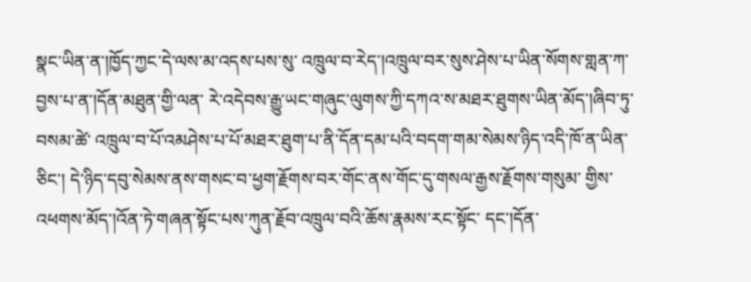སྣང་ཡིན་ན་།ཁྱོད་ཀྱང་དེ་ལས་མ་འདས་པས་སུ་ འཁྲུལ་བ་རེད་།འཁྲུལ་བར་སུས་ཤེས་པ་ཡིན་སོགས་གླན་ཀ་བྱས་པ་ན་།དོན་མཐུན་གྱི་ལན་ རེ་འདེབས་རྒྱུ་ཡང་གཞུང་ལུགས་ཀྱི་དཀའ་ས་མཐར་ཐུགས་ཡིན་མོད་།ཞིབ་ཏུ་བསམ་ཚེ་ འཁྲུལ་བ་པོ་འམཤེས་པ་པོ་མཐར་ཐུག་པ་ནི་དོན་དམ་པའི་བདག་གམ་སེམས་ཉིད་འདི་ཁོ་ན་ཡིན་ཅིང་། དེ་ཉིད་དབུ་སེམས་ནས་གསང་བ་ཕྱག་རྗོགས་བར་གོང་ནས་གོང་དུ་གསལ་རྒྱས་རྗོགས་གསུམ་ གྱིས་འཕགས་མོད་།འོན་ཏེ་གཞན་སྟོང་པས་ཀུན་རྗོབ་འཁྲུལ་བའི་ཆོས་རྣམས་རང་སྟོང་ དང་།དོན་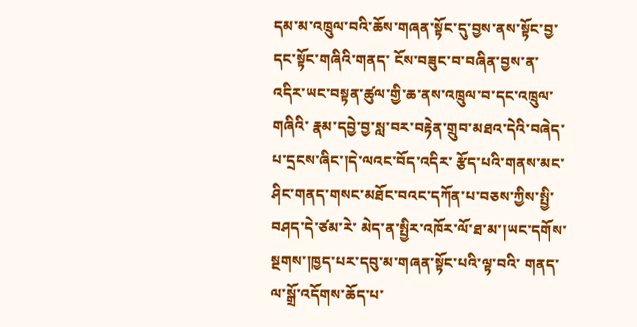དམ་མ་འཁྲུལ་བའི་ཆོས་གཞན་སྟོང་དུ་བྱས་ནས་སྟོང་བྱ་དང་སྟོང་གཞིའི་གནད་ ངོས་བཟུང་བ་བཞིན་བྱས་ན་འདིར་ཡང་བསྟན་ཚུལ་གྱི་ཆ་ནས་འཁྲུལ་བ་དང་འཁྲུལ་གཞིའི་ རྣམ་དབྱེ་བྱ་སླ་བར་བརྟེན་གྲུབ་མཐའ་དེའི་བཞེད་པ་དྲངས་ཞིང་།དེ་ལའང་བོད་འདིར་ རྩོད་པའི་གནས་མང་ཤིང་གནད་གསང་མཐོང་བའང་དཀོན་པ་བཅས་ཀྱིས་སྤྱི་བཤད་དེ་ཙམ་རེ་ མེད་ན་སྤྱིར་འཁོར་ལོ་ཐ་མ་།ཡང་དགོས་སྔགས་།ཁྱད་པར་དབུ་མ་གཞན་སྟོང་པའི་ལྟ་བའི་ གནད་ལ་སྒྲོ་འདོགས་ཆོད་པ་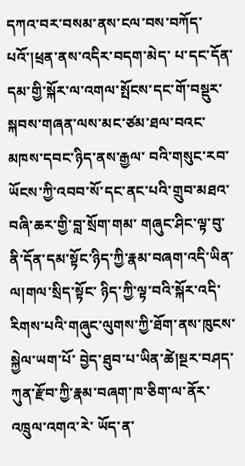དཀའ་བར་བསམ་ནས་ངལ་བས་བཀོད་པའོ་།ཕྲན་ནས་འདིར་བདག་མེད་ པ་དང་དོན་དམ་གྱི་སྐོར་ལ་འགལ་སྤོངས་དང་གོ་བསྡུར་སྐབས་གཞན་ལས་མང་ཙམ་ཐལ་བའང་མཁས་དབང་ཉིད་ནས་རྒྱལ་ བའི་གསུང་རབ་ཡོངས་ཀྱི་འབབ་སོ་དང་ནང་པའི་གྲུབ་མཐའ་བཞི་ཆར་གྱི་བླ་སྲོག་གམ་ གཞུང་ཤིང་ལྟ་བུ་ནི་དོན་དམ་སྟོང་ཉིད་ཀྱི་རྣམ་བཞག་འདི་ཡིན་ལ།གལ་སྲིད་སྟོང་ ཉིད་ཀྱི་ལྟ་བའི་སྐོར་འདི་རིགས་པའི་གཞུང་ལུགས་ཀྱི་ཐོག་ནས་ཁུངས་སྐྱེལ་ཡག་པོ་ བྱེད་ཐུབ་པ་ཡིན་ཚེ།སྔར་བཤད་ཀུན་རྫོབ་ཀྱི་རྣམ་བཞག་ཁ་ཅིག་ལ་ནོར་འཁྲུལ་འགའ་རེ་ ཡོད་ན་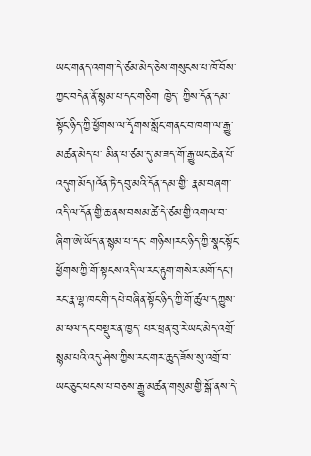ཡང་གནད་འགག་དེ་ཙམ་མེད་ཅེས་གསུངས་པ་ཁོ་བོས་ཀྱང་བདེན་ནོ་སྙམ་པ་དང་གཅིག ཁྱེད་ ཀྱིས་དོན་དམ་སྟོང་ཉིད་ཀྱི་ཕྱོགས་ལ་དྭོགས་སློང་གནང་བ་ཁག་ལ་རྒྱུ་མཚན་མེད་པ་ མིན་པ་ཙམ་དུ་མ་ཟད་གོ་རྒྱུ་ཡང་ཆེན་པོ་འདུག་མོད།འོན་ཏེ་དབུ་མའི་དོན་དམ་གྱི་ རྣམ་བཞག་འདི་ལ་དོན་གྱི་ཆ་ནས་བསམ་ཚེ་དེ་ཙམ་གྱི་འགལ་བ་ཞིག་ཨེ་ཡོད་ན་སྙམ་པ་དང་ གཉིས།རང་ཉིད་ཀྱི་སྣང་སྟོང་ཕྱོགས་ཀྱི་གོ་སྟངས་འདི་ལ་རང་རྟུག་གསེར་མགོ་དང་། རང་རྣ་ལྷ་ཁང་གི་དཔེ་བཞིན་སྟོང་ཉིད་ཀྱི་གོ་ཚུལ་དཀྱུས་མ་ཕལ་དང་བསྡུར་ན་ཁྱད་ པར་ཕྲན་བུ་རེ་ཡང་མེད་འགྲོ་སྙམ་པའི་འདུ་ཤེས་ཀྱིས་རང་གར་ཆུད་ཟོས་སུ་འགྲོ་བ་ ཡང་ཅུང་ཕངས་པ་བཅས་རྒྱུ་མཚན་གསུམ་གྱི་སྒོ་ནས་དེ་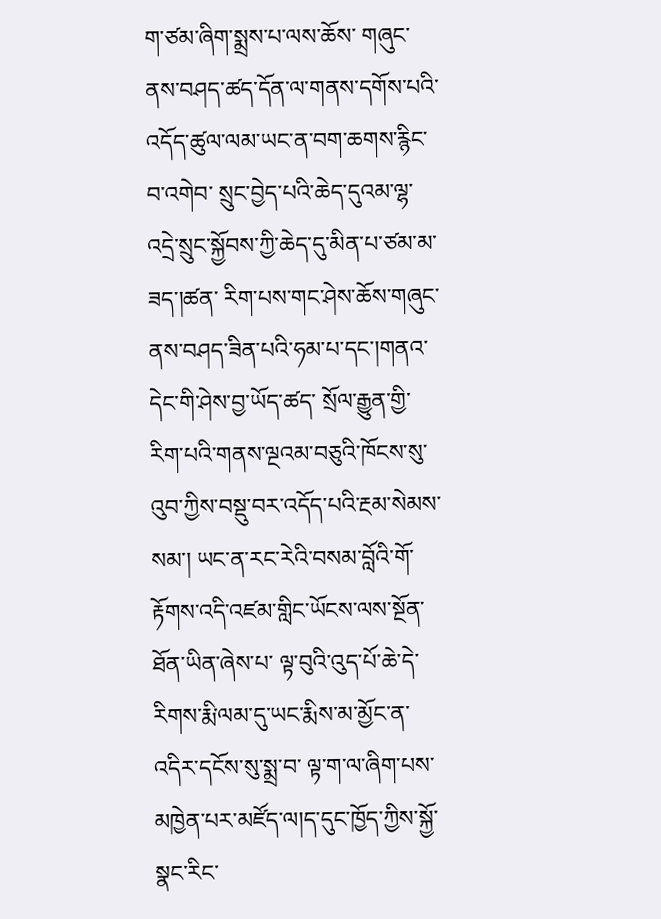ག་ཙམ་ཞིག་སྨྲས་པ་ལས་ཆོས་ གཞུང་ནས་བཤད་ཚད་དོན་ལ་གནས་དགོས་པའི་འདོད་ཚུལ་ལམ་ཡང་ན་བག་ཆགས་རྙིང་བ་འགེབ་ སྲུང་བྱེད་པའི་ཆེད་དུའམ་ལྷ་འདྲེ་སྲུང་སྐྱོབས་ཀྱི་ཆེད་དུ་མིན་པ་ཙམ་མ་ཟད་།ཚན་ རིག་པས་གང་ཤེས་ཆོས་གཞུང་ནས་བཤད་ཟིན་པའི་ཧམ་པ་དང་།གནའ་དེང་གི་ཤེས་བྱ་ཡོད་ཚད་ སྲོལ་རྒྱུན་གྱི་རིག་པའི་གནས་ལྔའམ་བཅུའི་ཁོངས་སུ་འུབ་ཀྱིས་བསྡུ་བར་འདོད་པའི་རྔམ་སེམས་སམ་། ཡང་ན་རང་རེའི་བསམ་བློའི་གོ་རྟོགས་འདི་འཛམ་གླིང་ཡོངས་ལས་སྔོན་ཐོན་ཡིན་ཞེས་པ་ ལྟ་བུའི་འུད་པོ་ཆེ་དེ་རིགས་རྨི་ལམ་དུ་ཡང་རྨིས་མ་མྱོང་ན་འདིར་དངོས་སུ་སྨྲ་བ་ ལྟ་ག་ལ་ཞིག་པས་མཁྱེན་པར་མཛོད་ལ།ད་དུང་ཁྱོད་ཀྱིས་སྐྱོ་སྣང་རིང་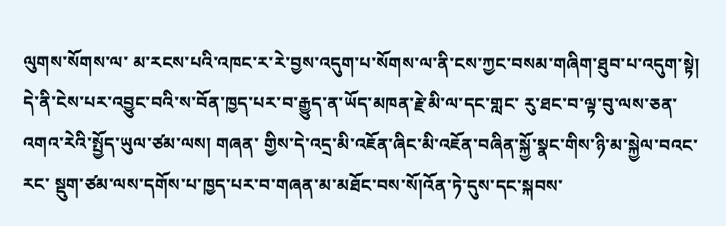ལུགས་སོགས་ལ་ མ་རངས་པའི་འཁང་ར་རེ་བྱས་འདུག་པ་སོགས་ལ་ནི་ངས་ཀྱང་བསམ་གཞིག་ཐུབ་པ་འདུག་སྟེ། དེ་ནི་ངེས་པར་འབྱུང་བའི་ས་བོན་ཁྱད་པར་བ་རྒྱུད་ན་ཡོད་མཁན་རྗེ་མི་ལ་དང་གླང་ རུ་ཐང་བ་ལྟ་བུ་ལས་ཅན་འགའ་རེའི་སྤྱོད་ཡུལ་ཙམ་ལས། གཞན་ གྱིས་དེ་འདྲ་མི་འཇོན་ཞིང་མི་འཇོན་བཞིན་སྐྱོ་སྣང་གིས་ཉི་མ་སྐྱེལ་བའང་རང་ སྡུག་ཙམ་ལས་དགོས་པ་ཁྱད་པར་བ་གཞན་མ་མཐོང་བས་སོ།འོན་ཏེ་དུས་དང་སྐབས་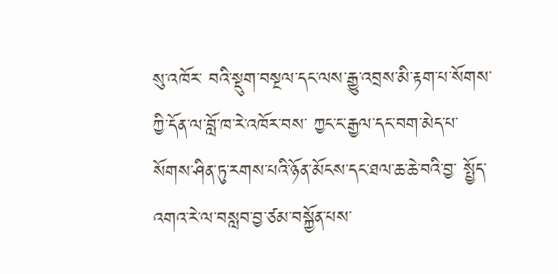སུ་འཁོར་ བའི་སྡུག་བསྔལ་དང་ལས་རྒྱུ་འབྲས་མི་རྟག་པ་སོགས་ཀྱི་དོན་ལ་བློ་ཁ་རེ་འཁོར་བས་ ཀྱང་ང་རྒྱལ་དང་བག་མེད་པ་སོགས་ཤིན་ཏུ་རགས་པའི་ཉོན་མོངས་དང་ཐལ་ཆ་ཆེ་བའི་བྱ་ སྤྱོད་འགའ་རེ་ལ་བསླབ་བྱ་ཙམ་བསྐྱོན་པས་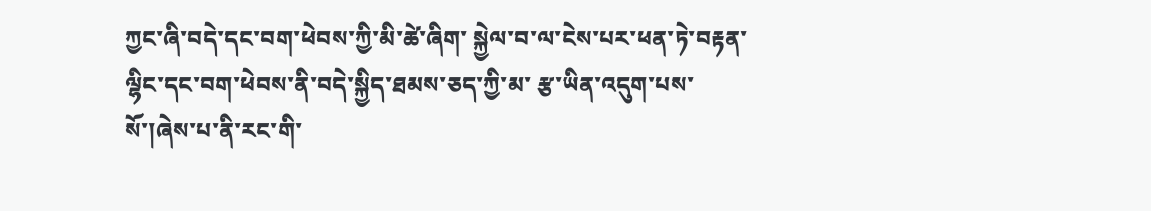ཀྱང་ཞི་བདེ་དང་བག་ཕེབས་ཀྱི་མི་ཚེ་ཞིག་ སྐྱེལ་བ་ལ་ངེས་པར་ཕན་ཏེ་བརྟན་ལྷིང་དང་བག་ཕེབས་ནི་བདེ་སྐྱིད་ཐམས་ཅད་ཀྱི་མ་ རྩ་ཡིན་འདུག་པས་སོ་།ཞེས་པ་ནི་རང་གི་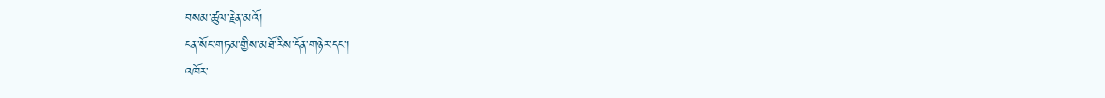བསམ་ཚུལ་རྗེན་མའོ།
ངན་སོང་གཏམ་གྱིས་མཐོ་རིས་དོན་གཉེར་དང་།
འཁོར་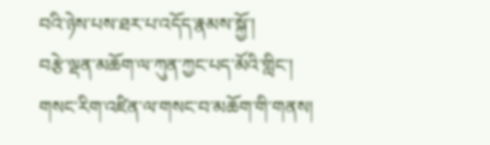བའི་ཉེས་པས་ཐར་པ་འདོད་རྣམས་སྐྱོ་།
བརྩེ་ལྡན་མཆོག་ལ་ཀུན་ཀྱང་པད་མོའི་གླིང་།
གསང་རིག་འཛིན་ལ་གསང་བ་མཆོག་གི་གནས།